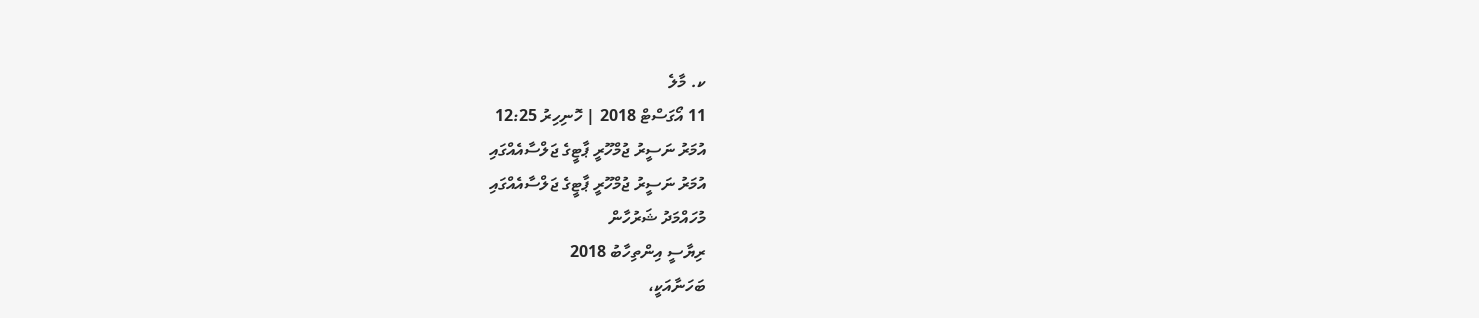ކ. މާލެ
11 އޯގަސްޓް 2018 | ހޮނިހިރު 12:25
އުމަރު ނަސީރު ޖުމްހޫރީ ޕާޓީގެ ޖަލްސާއެއްގައި
އުމަރު ނަސީރު ޖުމްހޫރީ ޕާޓީގެ ޖަލްސާއެއްގައި
މުހައްމަދު ޝަރުހާން
ރިޔާސީ އިންތިހާބު 2018
ބަހަނާއަކީ،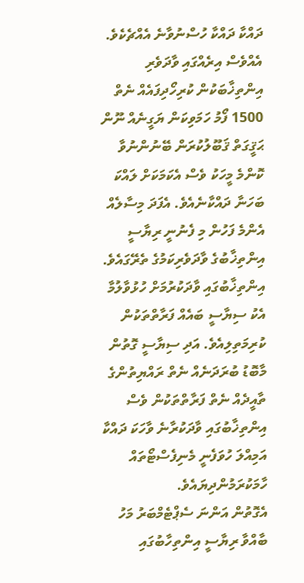ދައްކާ ދައްކާ ހުސްނުވާނެ އެއްޗެކެވެ.
އެއްވެސް އިރެއްގައި ވާދަވެރި އިންތިޚާބަކުން ކުރިހޯދިފައެއް ނެތް
1500 ފޯމު ހަމަވިކަން ޔަގީނެއް ނޫން
ޙަޤީގަތް ޤަބޫލުކުރަން ބޭނުންނުވާ ކޮންމެ މީހަކު ވެސް އެކަމަކަށް ލައްކަ ބަހަނާ ދައްކާނެއެވެ. އެފަދަ މިސާލެއް އެންމެ ފަހުން މި ފެނުނީ ރިޔާސީ އިންތިޚާބުގެ ވާދަވެރިކަމުގެ ތެރޭގައެވެ. އިންތިޚާބުގައި ވާދަކުރުމަށް ހުޅުވާލުމާ އެކު ސިޔާސީ ބައެއް ފަރާތްތަކުން ކުރިމަތިލިއެވެ. އަދި ސިޔާސީ ގޮތުން މާބޮޑު ބުރަދަނެއް ނެތް ރައްޔިތުންގެ ތާއީދެއް ނެތް ފަރާތްތަކުން ވެސް އިންތިޚާބުގައި ވާދަކުރާނެ ވާހަކަ ދައްކާ އަމިއްލަ ހުވަފެނީ މެނިފެސްޓޯތައް ހާމަކުރަމުންދިޔައެވެ.
އެގޮތުން އަންނަ ސެޕްޓެމްބަރު މަހު ބާއްވާ ރިޔާސީ އިންތިހާބުގައި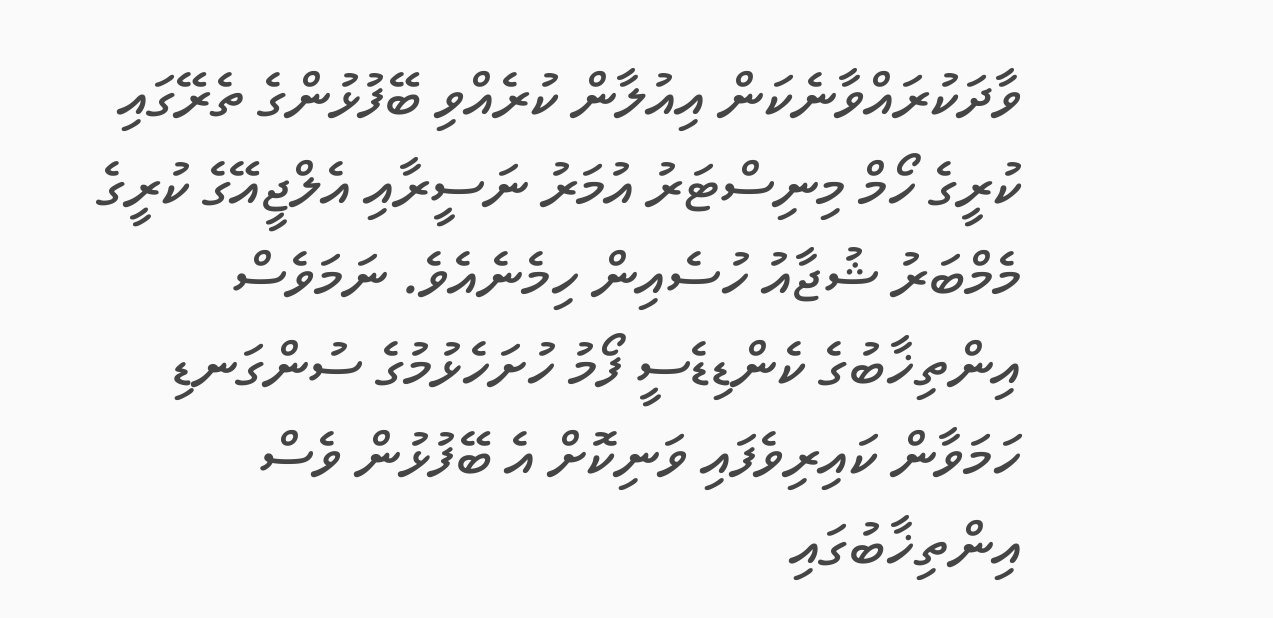ވާދަކުރައްވާނެކަން އިއުލާން ކުރެއްވި ބޭފުޅުންގެ ތެރޭގައި ކުރީގެ ހޯމް މިނިސްޓަރު އުމަރު ނަސީރާއި އެލްޖީއޭގެ ކުރީގެ މެމްބަރު ޝުޖާއު ހުސެއިން ހިމެނެއެވެ. ނަމަވެސް އިންތިޚާބުގެ ކެންޑިޑެސީ ފޯމު ހުށަހެޅުމުގެ ސުންގަނޑި ހަމަވާން ކައިރިވެފައި ވަނިކޮށް އެ ބޭފުޅުން ވެސް އިންތިޚާބުގައި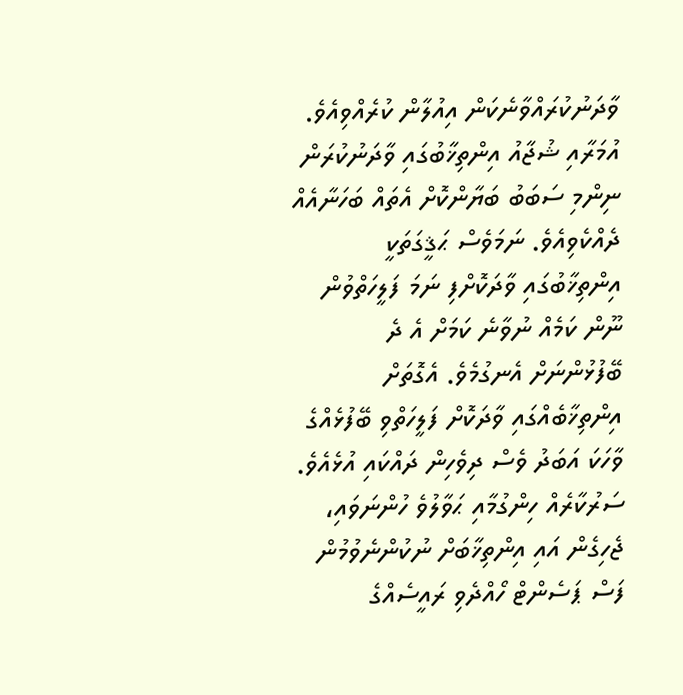ވާދަނުކުރައްވާނެކަން އިއުލާން ކުރެއްވިއެވެ.
އުމަރާއި ޝުޖާއު އިންތިޚާބުގައި ވާދަނުކުރަން ނިންމި ސަބަބު ބަޔާންކޮށް އެތައް ބަހަނާއެއް ދެއްކެވިއެވެ. ނަމަވެސް ޙަޤީގަތަކީ އިންތިޚާބުގައި ވާދަކޮށްފި ނަމަ ފަލީހަތްވުން ނޫން ކަމެއް ނުވާނެ ކަމަށް އެ ދެ ބޭފުޅުންނަށް އެނގުމެވެ. އެގޮތަށް އިންތިޚާބެއްގައި ވާދަކޮށް ފަލީހަތްވި ބޭފުޅެއްގެ ވާހަކަ އަބަދު ވެސް ދިވެހިން ދައްކައި އުޅެއެވެ. ސަރުކާރެއް ހިންގުމާއި ޙަވާލުވެ ހުންނަވައި، ޖެހިގެން އައި އިންތިޚާބަށް ނުކުންނެވުމުން ފަސް ޕަސެންޓް ހޯއްދެވި ރައީސެއްގެ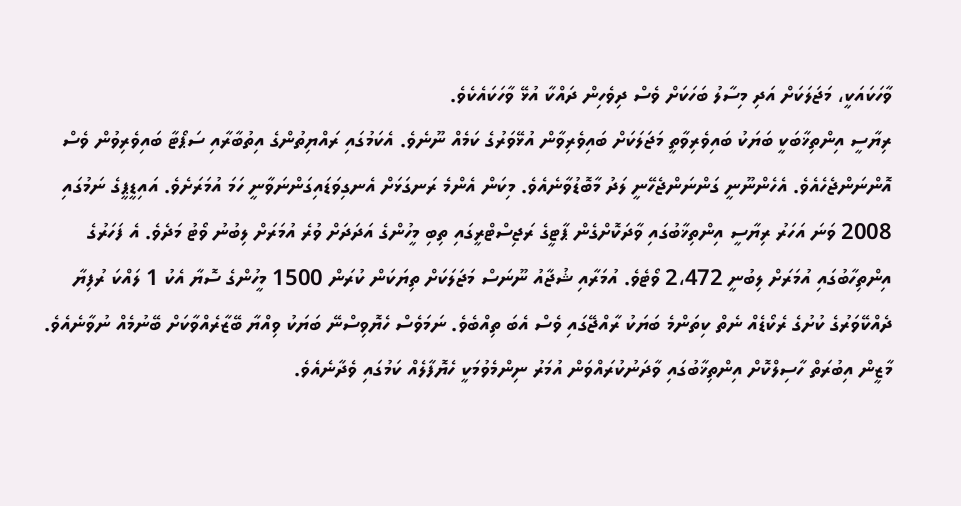ވާހަކައަކީ، މަޖަލަކަށް އަދި މިސާލު ބަހަކަށް ވެސް ދިވެހިން ދައްކާ އުޅޭ ވާހަކައެކެވެ.
ރިޔާސީ އިންތިޚާބަކީ ބަޔަކު ބައިވެރިވާތީ މަޖަލަކަށް ބައިވެރިވާން އުޅޭވަރުގެ ކަމެއް ނޫނެވެ. އެކަމުގައި ރައްޔިތުންގެ އިތުބާރާއި ސަޕޯޓާ ބައިވެރިވުން ވެސް އޮންނަންޖެހެއެވެ. އެހެންނޫނީ ގަންނަންޖެހޭނީ ލަދު މާބޮޑުވާނެއެވެ. މިކަން އެންމެ ރަނގަޅަށް އެނގިވަޑައިގަންނަވާނީ ހަމަ އުމަރަށެވެ. އައިޑީޕީގެ ނަމުގައި 2008 ވަނަ އަހަރު ރިޔާސީ އިންތިޚާބުގައި ވާދަކޮށްގެން ޕާޓީގެ ރަޖިސްޓްރީގައި ތިބި މީހުންގެ އަދަދަށް ވުރެ އުމަރަށް ލިބުނު ވޯޓު މަދެވެ. އެ ފަހަރުގެ އިންތިހާބުގައި އުމަރަށް ލިބުނީ 2،472 ވޯޓެވެ. އުމަރާއި ޝުޖާއު ނޫނަސް މަޖަލަކަށް ތިޔަކަން ކުރަން 1500 މީހުންގެ ސޮޔާ އެކު 1 ލައްކަ ރުފިޔާ ދެއްކޭވަރުގެ ކުށުގެ ރެކޯޑެއް ނެތް ކިތަންމެ ބަޔަކު ރާއްޖޭގައި ވެސް އެބަ ތިއްބެވެ. ނަމަވެސް ހެޔޮވިސްނޭ ބަޔަކު ވިއްޔާ ބޭޒާރެއްވާކަށް ބޭނުމެއް ނުވާނެއެވެ.
މާޒީން އިބުރަތް ހާސިލްކޮށް އިންތިޚާބުގައި ވާދަނުކުރައްވަން އުމަރު ނިންމެވުމަކީ ހެޔޮފާލެއް ކަމުގައި ވެދާނެއެވެ.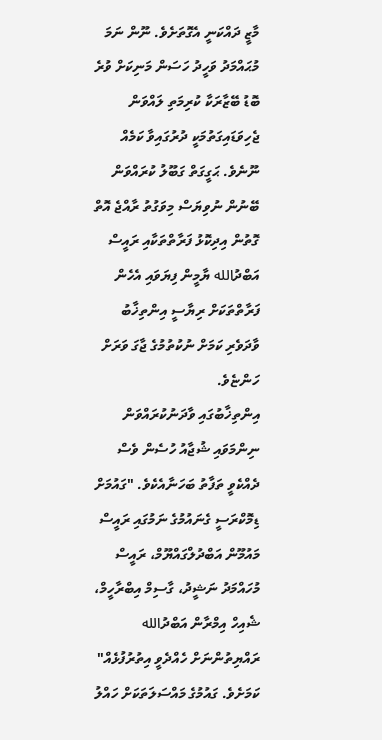މާޒީ ދައްކަނީ އެގޮތަށެވެ. ނޫން ނަމަ މުޙައްމަދު ވަހީދު ހަސަން މަނިކަށް ވުރެ ބޮޑު ބޭޒާރަކާ ކުރިމަތި ލައްވަން ޖެހިވަޑައިގަތުމަކީ ދުރުގައިވާ ކަމެއް ނޫނެވެ. ޙަގީގަތް ގަބޫލު ކުރައްވަން ބޭނުން ނުވިޔަސް މިވަގުތު ރާއްޖެ އޮތް ގޮތުން އިދިކޮޅު ފަރާތްތަކާއި ރައީސް އަބްދުالله ޔާމީން ފިޔަވައި އެހެން ފަރާތްތަކަށް ރިޔާސީ އިންތިޚާބު ވާދަވެރި ކަމަށް ނުކުތުމުގެ ޖާގަ ވަރަށް ހަންޏެވެ.
އިންތިޚާބުގައި ވާދަނުކުރައްވަން ނިންމަވައި ޝުޖާއު ހުސެން ވެސް ދެއްކެވީ ތަފާތު ބަހަނާއެކެވެ. "ގައުމަށް ޑިމޮކްރަސީ ގެނައުމުގެ ނަމުގައި ރައީސް މައުމޫން އަބްދުލްގައްޔޫމް، ރައީސް މުހައްމަދު ނަޝީދު، ގާސިމް އިބްރާހީމް، ޝެއިހް އިމްރާން އަބްދުالله ރައްޔިތުންނަށް ހެއްދެވީ އިތުރުފުޅެއް" ކަމަށެވެ. ގައުމުގެ މައްސަލަތަކަށް ހައްލު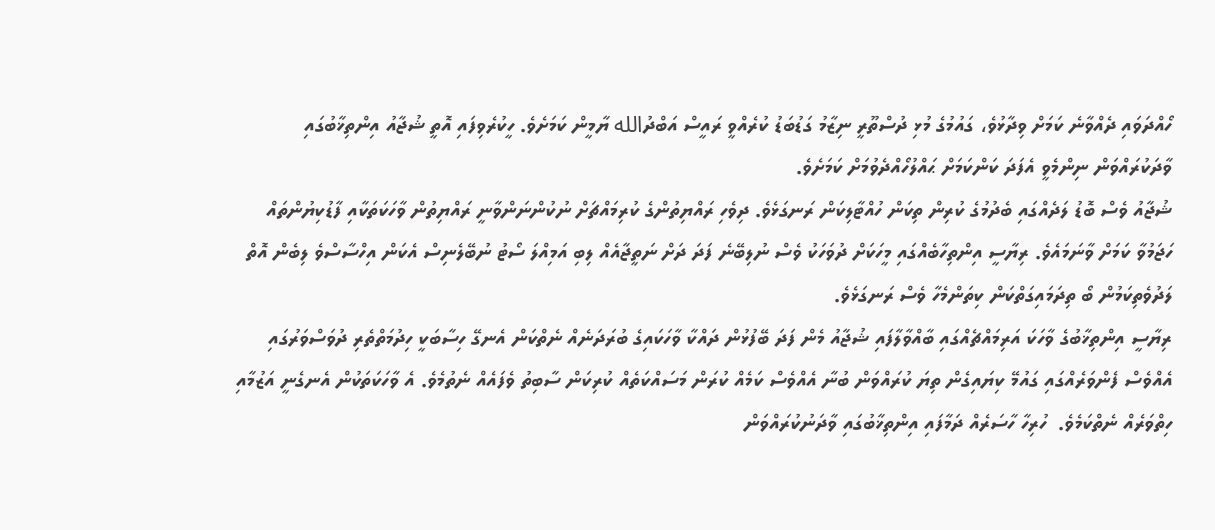ހޯއްދަވައި ދެއްވާނެ ކަމަށް ވިދާޅުވެ، ގައުމުގެ މުޅި ދުސްތޫރީ ނިޒާމު ގަޑުބަޑު ކުރެއްވީ ރައީސް އަބްދުالله ޔާމީން ކަމަށެވެ. ހީކުރެވިފައި އޮތީ ޝުޖާއު އިންތިޚާބުގައި ވާދަކުރައްވަން ނިންމެވީ އެފަދަ ކަންކަމަށް ޙައްލުހޯއްދެވުމަށް ކަމަށެވެ.
ޝުޖާއު ވެސް ބޮޑު ލަދެއްގައި ބެދުމުގެ ކުރިން ތިކަން ހުއްޓާލިކަން ރަނގަޅެވެ. ދިވެހި ރައްޔިތުންގެ ކުރިމައްޗަށް ނުކުންނަންވާނީ ރައްޔިތުން ވާހަކަތަކާއި ފާޑުކިޔުންތައް ހަޖަމުވާ ކަމަށް ވާނަމައެވެ. ރިޔާސީ އިންތިހާބެއްގައި މީހަކަށް ދުވަހަކު ވެސް ނުލިބޭނެ ފަދަ ދަށް ނަތީޖާއެއް ލިބި އަމިއްލަ ސޯޓު ނުބޭލެނިސް އެކަން އިހްސާސްވެ ލިބެން އޮތް ލަދުވެތިކަމުން ބޯ ތިދަމައިގަތްކަން ކިތަންމެހާ ވެސް ރަނގަޅެވެ.
ރިޔާސީ އިންތިޚާބުގެ ވާހަކަ އަރިމައްޗެއްގައި ބާއްވާލާފައި ޝުޖާއު މެން ފަދަ ބޭފުޅުން ދައްކާ ވާހަކައިގެ ބުރަދަނެއް ނެތްކަން އެނގޭ ހިސާބަކީ ހިދުމަތްތެރި ދުވަސްވަރުގައި އެއްވެސް ފެންވަރެއްގައި ގައުމޭ ކިޔައިގެން ތިޔަ ކުރައްވަން ބުނާ އެއްވެސް ކަމެއް ކުރަން މަސައްކަތެއް ކުރިކަން ސާބިތު ވެފައެއް ނެތުމެވެ. އެ ވާހަކަތަކުން އެނގެނީ އަޒުމާއި ހިތްވަރެއް ނެތްކަމެވެ.  ހުރިހާ ހާސަރެއް ދަމާފައި އިންތިޚާބުގައި ވާދަނުކުރައްވަން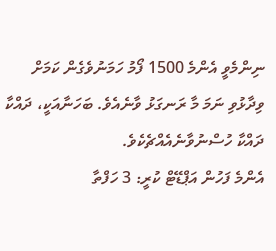ނިންމެވީ އެންމެ 1500 ފޯމު ހަމަނުވެގެން ކަމަށް ވިދާޅުވި ނަމަ މާ ރަނގަޅު ވާނެއެވެ. ބަހަނާއަކީ، ދައްކާ ދައްކާ ހުސްނުވާނެއެއްޗެކެވެ.
އެންމެ ފަހުން އަޕްޑޭޓް ކުރީ: 3 ހަފްތާ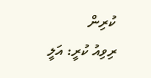ކުރިން
ރިވިއު ކުރީ: އަލީ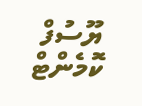ޔޫސުފް
ކޮމެންޓް